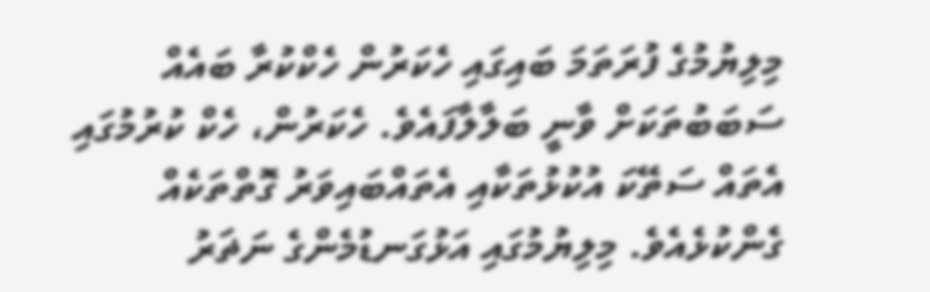މިލިޔުމުގެ ފުރަތަމަ ބައިގައި ހެކަރުން ހެކްކުރާ ބައެއް ސަބަބުތަކަށް ވާނީ ބަލާލާފައެވެ. ހެކަރުން، ހެކް ކުރުމުގައި އެތައް ސަތޭކަ އުކުޅުތަކާއި އެތައްބައިވަރު ގޮތްތަކެއް ގެންކުޅެއެވެ. މިލިޔުމުގައި އަޅުގަނޑުމެންގެ ނަޡަރު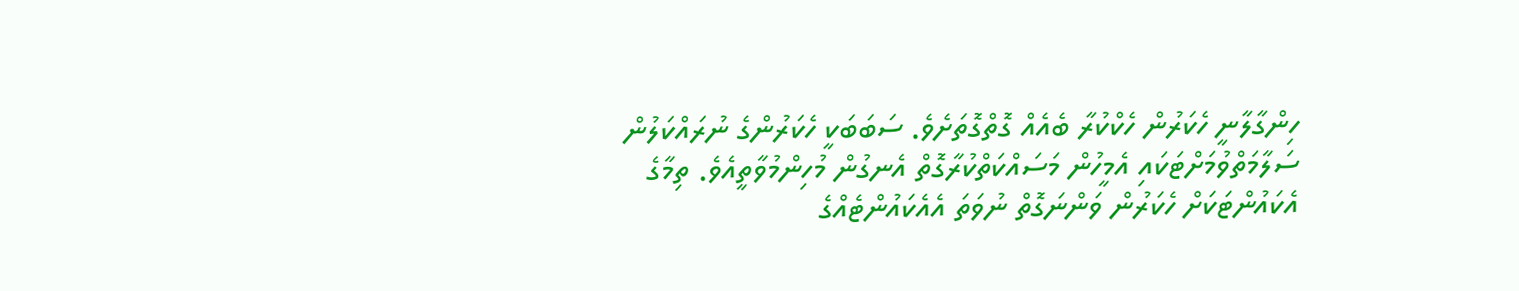ހިންގާލާނީ ހެކަރުން ހެކްކުރާ ބެއެއް ގޮތްގޮތަށެވެ. ސަބަބަކީ ހެކަރުންގެ ނުރައްކަލުން ސަލާމަތްވުމަށްޓަކައި އެމީހުން މަސައްކަތްކުރާގޮތް އެނގުން މުހިންމުވާތީއެވެ. ތިމާގެ އެކައުންޓަކަށް ހެކަރުން ވަންނަގޮތް ނުވަތަ އެއެކައުންޓެއްގެ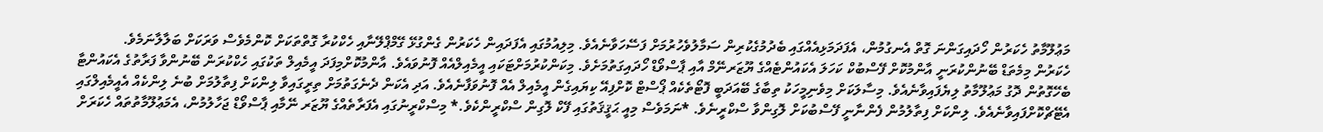މަޢުލޫމާތު ހެކަރުން ހޯދައިގަންނަ ގޮތް އެނގުމުން، އެފަދަމަޅިއެއްގައި ބެދުމުގެކުރިން ސަމާލުވެހުރުމަށް ފަސޭހަވާނެއެވެ. މިލިއުމުގައި އެފަދައިން ހެކަރުން ގެންގުޅޭ ގޭމްޕްލޭނާއި ހެކްކުރާ ގޮތްތަކަށް ކޮންމެވެސް ވަރަކަށް ބަލާލާނަމެވެ.
ހެކަރުން މިމެތަޑް ބޭނުންކުރަނީ އާންމުކޮށް ފޭސްބުކް ކަހަލަ އެކައުންޓެއްގެ ޔޫޒަރނޭމް އާއި ޕާސްވޯޑް ހޯދައިގަތުމަށެވެ. މިކަންކުރުމަށްޓަކައި އީމެއިލްއެއް ފޮނުވައެވެ. އާންމުކޮށްމިފަދަ އީމެއިލް ތަކުގައި ހެކްކުރަން ބޭނުންވާ ފަރާތުގެ އެކައުންޓާ ބެހޭގޮތުން ދޮގު މަޢުލޫމާތު ލިޔެފައިވާނެއެވެ. މިސާލަކަށް މިވެނިމީހަކު ތިބާގެ ބޭއަދަބީ ފޮޓޯތެކެއް ޕޯސްޓް ކޮށްފިއޭ ކިޔައިގެން އީމެއިލް އެއް ފޮނުވަފާނެއެވެ. އަދި އެކަން ދެނެގަތުމަށް ތިރީގައިވާ ލިންކަށް ފިތާލުމަށް ބުނެ ލިންކެއް އެއީމެއިލްގައި އެޓޭޗްކޮށްފައިވާނެއެވެ. ލިންކަށް ފިތާލުމުން ފެންނާނީ ފޭސްބުކަށް ލޮގިންވާ ސްކްރީނެވެ. *ނަމަވެސް މިއީ ޙަޤީޤަތުގައި ފޭކް ލޮގިން ސްކްރީންކެވެ.* މިސްކްރީނުގައި އެފަރާތެއްގެ ޔޫޒަރ ނޭމާއި ޕާސްވޯޑް ޖަހާލުމުން، އެމަޢުލޫމާތުތައް ހެކަރަށް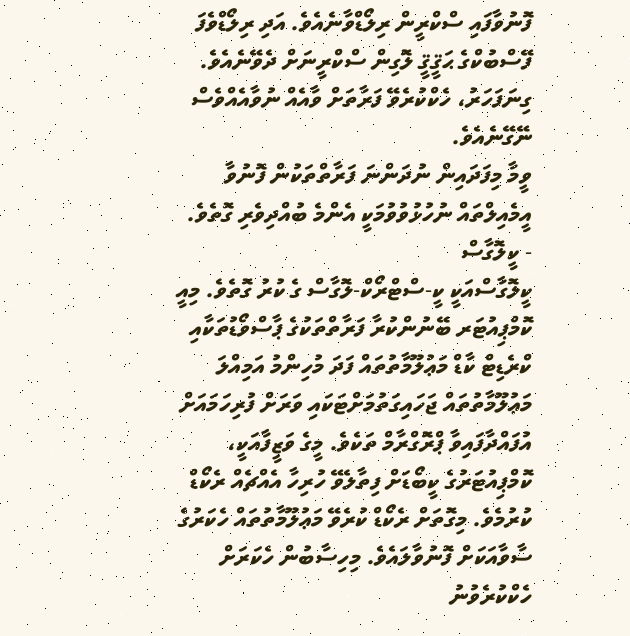ފޮނުވާފައި ސްކްރީން ރިލޯޑްވާނެއެވެ. އަދި ރިލޯޑްވެފަ ފޭސްބުކްގެ ޙަޤީޤީ ލޮގިން ސްކްރީނަށް ދެވޭނެއެވެ. ގިނަފަހަރު، ހެކްކުރެވޭ ފަރާތަށް ވާއެއް ނުވާއެއްވެސް ނޭގޭނެއެވެ.
ވީމާ މިފަދައިން ނުދަންނަ ފަރާތްތަކުން ފޮނުވާ އީމެއިލްތައް ނުހުޅުވުވުމަކީ އެންމެ ބުއްދިވެރި ގޮތެވެ.
- ކީލޮގާސް
ކީލޮގާސްއަކީ ކީ-ސްޓްރޯކް-ލޮގާސް ގެ ކުރު ގޮތެވެ. މިއީ ކޮމްޕިއުޓަރ ބޭނުންކުރާ ފަރާތްތަކުގެ ޕާސްވޯޑުތަކާއި ކްރެޑިޓް ކާޑް މަޢުލޫމާތުތައް ފަދަ މުހިންމު އަމިއްލަ މަޢުލޫމާތުތައް ޖަހައިގަތުމަށްޓަކައި ވަރަށް ފުރިހަމައަށް އުފައްދާފައިވާ ޕްރޮގްރާމް ތަކެވެ. މީގެ ވަޒީފާއަކީ، ކޮމްޕިއުޓަރުގެ ކީބޯޑަށް ފިތާލެވޭ ހުރިހާ އެއްޗެއް ރެކޯޑް ކުރުމެވެ. މިގޮތަށް ރެކޯޑް ކުރެވޭ މަޢުލޫމާތުތައް ހެކަރުގެ ސާވާއަކަށް ފޮނުވާލައެވެ. މިހިސާބުން ހެކަރަށް ހެކްކުރެވުނު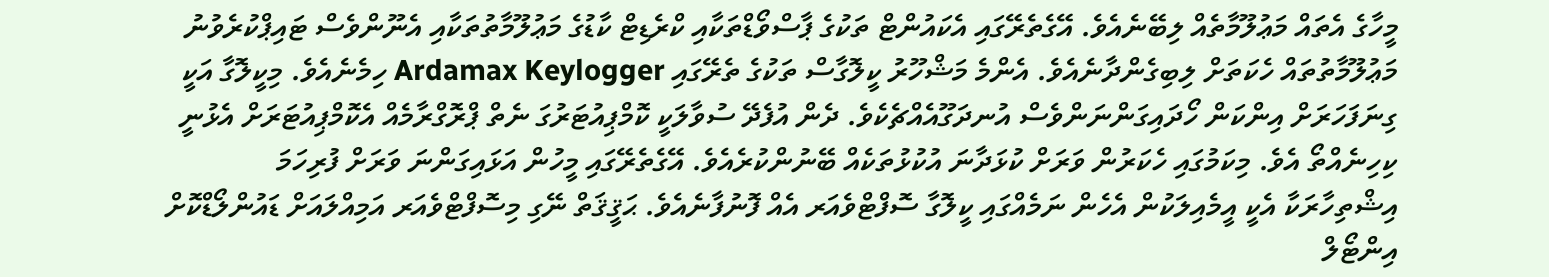މީހާގެ އެތައް މަޢުލޫމާތެއް ލިބޭނެއެވެ. އޭގެތެރޭގައި އެކައުންޓް ތަކުގެ ޕާސްވޯޑްތަކާއި ކްރެޑިޓް ކާޑުގެ މަޢުލޫމާތުތަކާއި އެނޫންވެސް ޓައިޕްކުރެވުނު މަޢުލޫމާތުތައް ހެކަތަށް ލިބިގެންދާނެއެވެ. އެންމެ މަޝްހޫރު ކީލޮގާސް ތަކުގެ ތެރޭގައި Ardamax Keylogger ހިމެނެއެވެ. މިކީލޮގާ އަކީ ގިނަފަހަރަށް އިންކަން ހޯދައިގަންނަންވެސް އުނދަގޫއެއްޗެކެވެ. ދެން އުފެދޭ ސުވާލަކީ ކޮމްޕިއުޓަރުގަ ނެތް ޕްރޮގްރާމެއް އެކޮމްޕިއުޓަރަށް އެޅުނީ ކިހިނެއްތޯ އެވެ. މިކަމުގައި ހެކަރުން ވަރަށް ކުޅަދާނަ އުކުޅުތަކެއް ބޭނުންކުރެއެވެ. އޭގެތެރޭގައި މީހުން އަޅައިގަންނަ ވަރަށް ފުރިހަމަ އިޝްތިހާރަކާ އެކީ އީމެއިލަކުން އެހެން ނަމެއްގައި ކީލޮގާ ސޮފްޓްވެއަރ އެއް ފޮނުފާނެއެވެ. ޙަޤީޤަތް ނޭގި މިސޮފްޓްވެއަރ އަމިއްލައަށް ޑައުންލޯޑްކޮށް އިންޓޯލް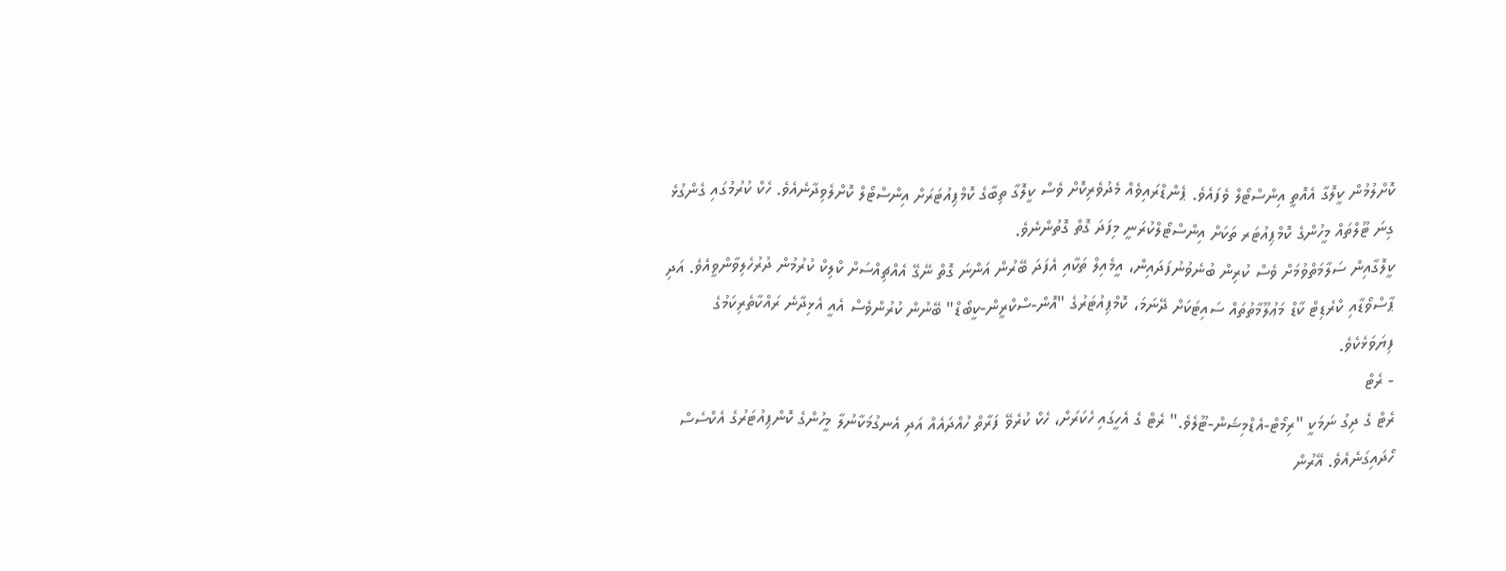ކޮށްލުމުން ކީލޮގާ އެއޮތީ އިންސްޓޯލް ވެފައެވެ. ޕެންޑްރައިވެއް މެދުވެރިކޮށް ވެސް ކީލޮގާ ތިބާގެ ކޮމްޕިއުޓަރަށް އިންސްޓޯލް ކޮށްލެވިދާނެއެވެ. ހެކް ކުރުމުގައި ގެންގުޅެ ގިނަ ޓޫލްތައް މީހުންގެ ކޮމްޕިއުޓަރ ތަކަށް އިންސްޓޯލްކުރަނީ މިފަދަ ގޮތް ގޮތުންނެވެ.
ކީލޮގާއިން ސަލާމަތްވުމަށް ވެސް ކުރިން ބުނެވުނުފަދައިން، އީމެއިލް ތަކާއި އެފަދަ ބޭރުން އަންނަ ގޮތް ނޭގޭ އެއްޗިއްސަށް ކްލިކް ކުރުމުން ދުރުހެލިވާންވީއެވެ. އަދި ޕާސްވޯޑާއި ކްރެޑިޓް ކާޑް މަޢުލޫމާތުތައް ސައިޓަކަށް ދޭނަމަ، ކޮމްޕިއުޓަރުގެ "އޮން-ސްކްރީން-ކީބޯޑް" ބޭނުން ކުރުންވެސް އެއީ އެޅިދާނެ ރައްކާތެރިކަމުގެ ފިޔަވަޅެކެވެ.
- ރެޓް
ރެޓް ގެ ދިގު ނަމަކީ "ރިމޯޓް-އެޑްމިޝަން-ޓޫލެވެ." ރެޓް ގެ އެހީގައި ހެކަރަށް، ހެކް ކުރެވޭ ފަރާތް ހުއްދައެއް އަދި އެނގުމަކާނުލާ މީހުންގެ ކޮންޕިއުޓަރުގެ އެކްސެސް ހޯދައިގަނެއެވެ. އޭރުން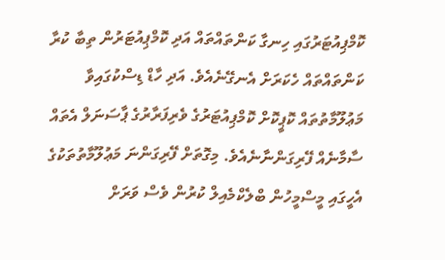ކޮމްޕިއުޓަރުގައި ހިނގާ ކަންތައްތައް އަދި ކޮމްޕިއުޓަރުން ތިބާ ކުރާ ކަންތައްތައް ހެކަރަށް އެނގޭނެއެވެ. އަދި ހާޑް ޑިސްކުގައިވާ މަޢުލޫމާތުތައް ކޮޕީކޮށް ކޮމްޕިއުޓަރުގެ ވެރިފަރާރުގެ ޕާސަނަލް އެތައް ސާމާނެއް ފޭރިގަންނާނެއެވެ. މިގޮތަށް ފޭރިގަންނަ މަޢުލޫމާތުތަކުގެ އެހީގައި މީސްމީހުން ބްލެކްމެއިލް ކުރުން ވެސް ވަރަށް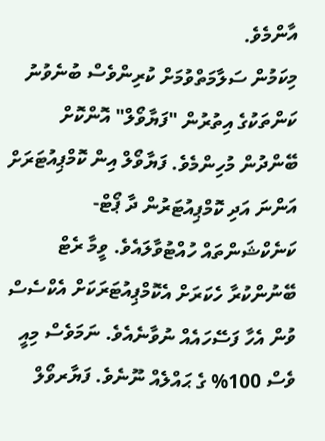އާންމެވެ.
މިކަމުން ސަލާމަތްވުމަށް ކުރިންވެސް ބުނެވުނު ކަންތަކުގެ އިތުރުން "ފަޔާވޯލް" އޮންކޮށް ބޭންދުން މުހިންމެވެ. ފަޔާވޯލް އިން ކޮމްޕިއުޓަރަށް އަންނަ އަދި ކޮމްޕިއުޓަރުން ދާ ޕޯޓް-ކަނެކްޝަންތައް ހުއްޓުވާލައެވެ. ވީމާ ރެޓް ބޭނުންކުރާ ހެކަރަށް އެކޮމްޕިއުޓަރަކަށް އެކްސެސް ވުން އެހާ ފަސޭހައެއް ނުވާނެއެވެ. ނަމަވެސް މިއީ ވެސް 100% ގެ ޙައްލެއް ނޫނެވެ. ފަޔާރވޯލް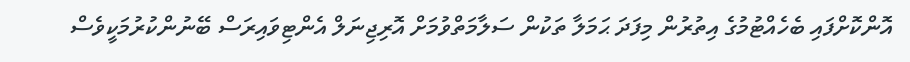އޮންކޮށްފައި ބެހެއްޓުމުގެ އިތުރުން މިފަދަ ޙަމަލާ ތަކުން ސަލާމަތްވުމަށް އޮރިޖިނަލް އެންޓިވައިރަސް ބޭނުންކުރުމަކީވެސް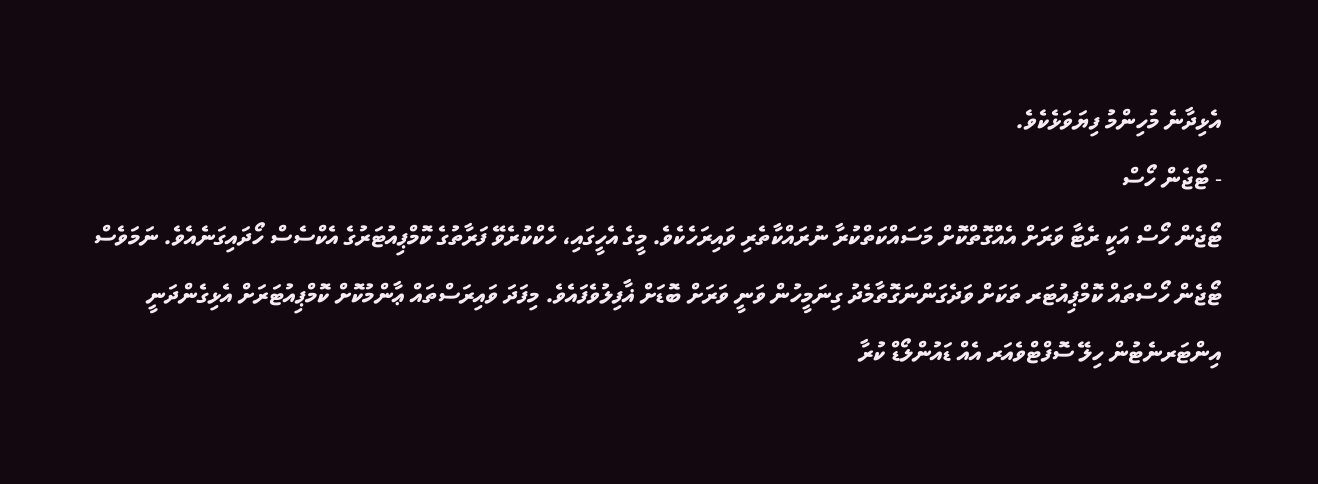އެޅިދާނެ މުހިންމު ފިޔަވަޅެކެވެ.
- ޓޯޖެން ހޯސް
ޓޯޖެން ހޯސް އަކީ ރެޓާ ވަރަށް އެއްގޮތްކޮށް މަސައްކަތްކުރާ ނުރައްކާތެރި ވައިރަހެކެވެ. މީގެ އެހީގައި، ހެކްކުރެވޭ ފަރާތުގެ ކޮމްޕިއުޓަރުގެ އެކްސެސް ހޯދައިގަނެއެވެ. ނަމަވެސް ޓޯޖެން ހޯސްތައް ކޮމްޕިއުޓަރ ތަކަށް ވަދެގަންނަގޮތާމެދު ގިނަމީހުން ވަނީ ވަރަށް ބޮޑަށް ޣާފިލުވެފައެވެ. މިފަދަ ވައިރަސްތައް ޢާންމުކޮށް ކޮމްޕިއުޓަރަށް އެޅިގެންދަނީ އިންޓަރނެޓުން ހިލޭ ސޮފްޓްވެއަރ އެއް ޑައުންލޯޑް ކުރާ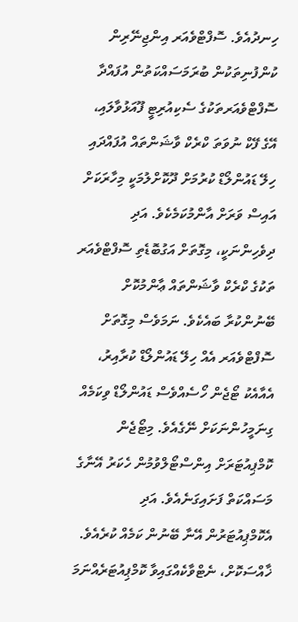ހިނދުއެވެ. ސޮފްޓްވެއަރ އިންޖިނޭރިން ކުންފުނިތަކުން ބުރަމަސައްކަތުން އުފައްދާ ސޮފްޓްވެއަރތަކުގެ ސެކިއުރިޓީ ފޫއަޅުވާލައި، އޭގެ ފޭކް ނުވަތަ ކްރެކް ވާޝަންތައް އުފައްދައި ހިލޭ ޑައުންލޯޑް ކުރުމަށް ދޫކޮށްލުމަކީ މިހާރަކަށް އައިސް ވަރަށް އާންމުކަމެކެވެ. އަދި ދިވެހިންނަކީ، މިގޮތަށް އަގުބޮޑެތި ސޮފްޓްވެއަރ ތަކުގެ ކްރެކް ވާޝަންތައް ޢާންމުކޮށް ބޭނުންކުރާ ބައެކެވެ. ނަމަވެސް މިގޮތަށް ސޮފްޓްވެއަރ އެއް ހިލޭ ޑައުންލޯޑް ކުރާއިރު، އެއާއެކު ޓޯޖެން ހޯސެއްވެސް ޑައުންލޯޑް ވިކަމެއް ގިނަމީހުންނަކަށް ނޭގެއެވެ. މިޓޯޖެން ކޮމްޕިއުޓަރަށް އިންސްޓޯލްވުމުން ހެކަރު އޭނާގެ މަސައްކަތް ފަށައިގަނެއެވެ. އަދި އެކޮމްޕިއުޓަރުން އޭނާ ބޭނުން ކަމެއް ކުރެއެވެ. ޚާއްސަކޮށް، ނެޓްވާކެއްގައިވާ ކޮމްޕިއުޓަރެއްނަމަ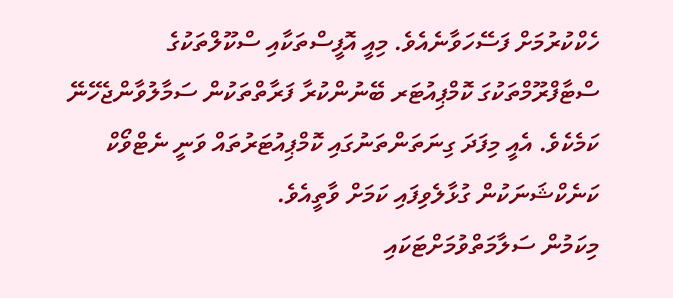ހެކްކުރުމަށް ފަސޭހަވާނެއެވެ. މިއީ އޮފީސްތަކާއި ސްކޫލްތަކުގެ ސްޓާފްރޫމްތަކުގަ ކޮމްޕިއުޓަރ ބޭނުންކުރާ ފަރާތްތަކުން ސަމާލުވާންޖެހޭނޭ ކަމެކެވެ. އެއީ މިފަދަ ގިނަތަންތަނުގައި ކޮމްޕިއުޓަރުތައް ވަނީ ނެޓްވޯކް ކަނެކްޝަނަކުން ގުޅާލެވިފައި ކަމަށް ވާތީއެވެ.
މިކަމުން ސަލާމަތްވުމަށްޓަކައި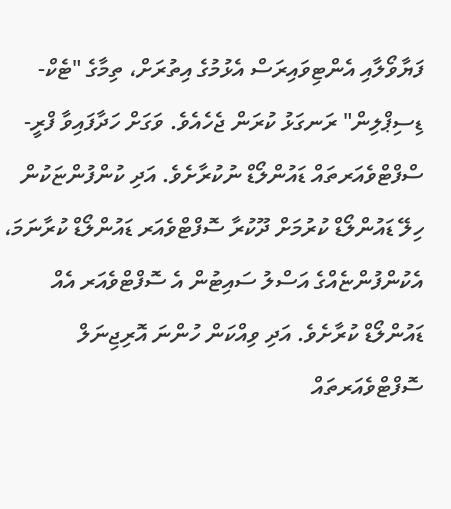ފަޔާވޯލާއި އެންޓިވައިރަސް އެޅުމުގެ އިތުރަށް، ތިމާގެ "ޓެކް-ޑިސިޕްލިން" ރަނގަޅު ކުރަން ޖެހެއެވެ. ވަގަށް ހަދާފައިވާ ފްރީ-ސްފްޓްވެއަރތައް ޑައުންލޯޑް ނުކުރާށެވެ. އަދި ކުންފުންޏަކުން ހިލޭ ޑައުންލޯޑް ކުރުމަށް ދޫކުރާ ސޮފްޓްވެއަރ ޑައުންލޯޑް ކުރާނަމަ، އެކުންފުންޏެއްގެ އަސްލު ސައިޓުން އެ ސޮފްޓްވެއަރ އެއް ޑައުންލޯޑް ކުރާށެވެ. އަދި ވިއްކަން ހުންނަ އޮރިޖިނަލް ސޮފްޓްވެއަރތައް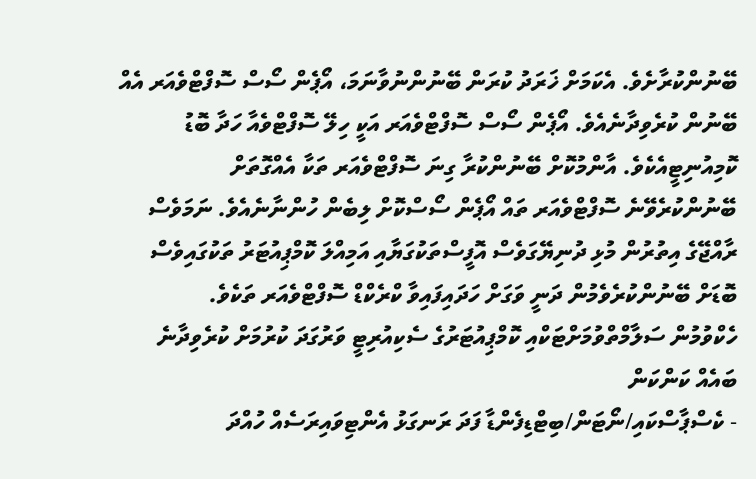ބޭނުންކުރާށެވެ. އެކަމަށް ޚަރަދު ކުރަން ބޭނުންނުވާނަމަ، އޯޕެން ސޯސް ސޮފްޓްވެއަރ އެއް ބޭނުން ކުރެވިދާނެއެވެ. އޯޕެން ސޯސް ސޮފްޓްވެއަރ އަކީ ހިލޭ ސޮފްޓްވެއާ ހަދާ ބޮޑު ކޮމިއުނިޓީއެކެވެ. އާންމުކޮށް ބޭނުންކުރާ ގިނަ ސޮފްޓްވެއަރ ތަކާ އެއްގޮތަށް ބޭނުންކުރެވޭނެ ސޮފްޓްވެއަރ ތައް އޯޕެން ސޯސްކޮށް ލިބެން ހުންނާނެއެވެ. ނަމަވެސް ރާއްޖޭގެ އިތުރުން މުޅި ދުނިޔޭގަވެސް އޮފީސްތަކުގަޔާއި އަމިއްލަ ކޮމްޕިއުޓަރު ތަކުގައިވެސް ބޮޑަށް ބޭނުންކުރެވެމުން ދަނީ ވަގަށް ހަދައިފައިވާ ކްރެކްޑް ސޮފްޓްވެއަރ ތަކެވެ.
ހެކްވުމުން ސަލާމްތްވުމަށްޓަކްއި ކޮމްޕިއުޓަރުގެ ސެކިއުރިޓީ ވަރުގަދަ ކުރުމަށް ކުރެވިދާނެ ބައެއް ކަންކަން
- ކެސްޕާސްކައި/ނޯޓަން/ބިޓްޑިފެންޑާ ފަދަ ރަނގަޅު އެންޓިވައިރަސެއް ހުއްދަ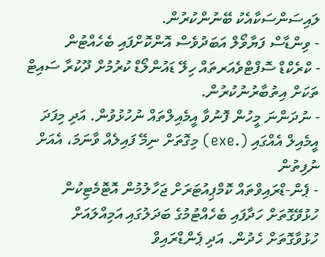ލައިސަންސަކާއެކު ބޭނުންކުރުން.
- ވިންޑާސް ފަޔާވޯލް އަބަދުވެސް އޮންކޮށްފައި ބެހެއްޓުން
- ކްރެކްޑް ސޮފްޓްވެއަރތައް ހިލޭ ޑައުންލޯޑް ކުރުމުށް ދޫކުރާ ސައިޓް ތަކަށް އިތުބާރުނުކުރުން.
- ނުދަންނަ މީހުން ފޮނުވާ އީމެއިލްތައް ނުހުޅުވުން. އަދި މިފަދަ އީމެއިލް އެއްގައި (.exe) މިގޮތަށް ނިމޭ ފައިލެއް ވާނަމަ، އެއަށް ނުފިތުން
- ޕެން-ޑްރައިވްތައް ކޮމްޕިއުޓަރަށް ޖަހާލުމުން އޮޓޮމެޓިކުން ހުޅުވޭގޮތަށް ހަދާފައި ބެހެއްޓުމުގެ ބަދަލުގައި އަމިއްލައަށް ހުޅުވާގޮތަށް ހެދުން. އަދި ޕެންޑްރައިވް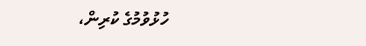ހުޅުވުމުގެ ކުރިން،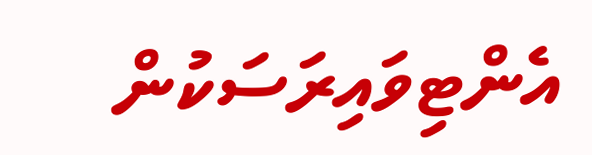އެންޓިވައިރަސަކުން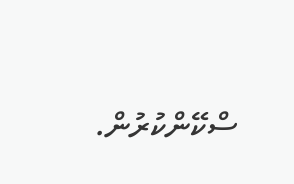ސްކޭންކުރުން.